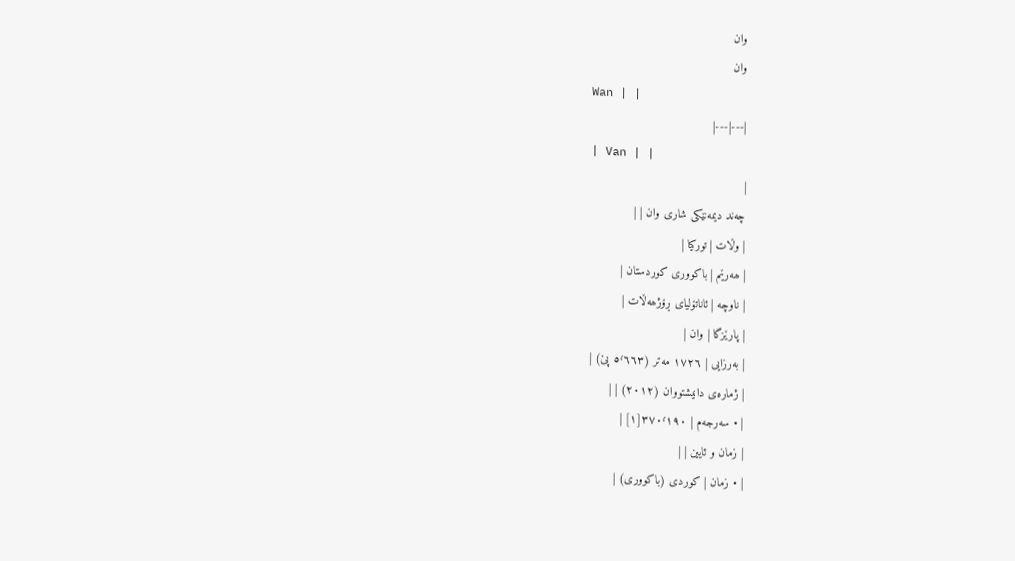وان
وان
Wan | |
|---|---|
| Van | |
|
چەند دیمەنێکی شاری وان | |
| وڵات | تورکیا |
| ھەرێم | باکووری کوردستان |
| ناوچە | ئاناتۆلیای ڕۆژھەڵات |
| پارێزگا | وان |
| بەرزایی | ١٧٢٦ مەتر (٥٬٦٦٣ پێ) |
| ژمارەی دانیشتووان (٢٠١٢) | |
| • سەرجەم | ٣٧٠٬١٩٠[١] |
| زمان و ئایین | |
| • زمان | کوردی (باکووری) |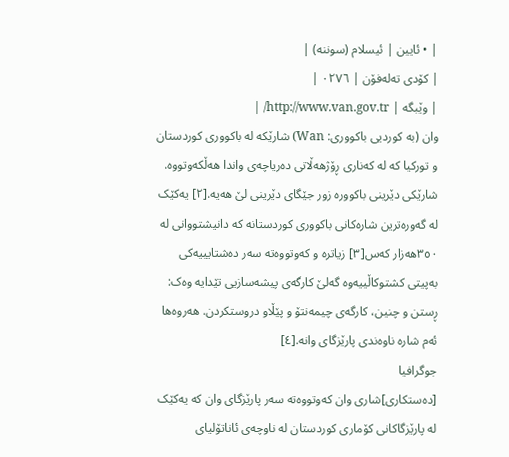| • ئایین | ئیسلام (سوننە) |
| کۆدی تەلەفۆن | ٠٢٧٦ |
| وێبگە | http://www.van.gov.tr/ |
وان (بە کوردیی باکووری: Wan) شارێکە لە باکووری کوردستان و تورکیا کە لە کەناری ڕۆژھەڵاتی دەریاچەی واندا ھەڵکەوتووە. شارێکی دێرینی باکوورە زور جێگای دێرینی لێ ھەیە.[٢] یەکێک لە گەورەترین شارەکانی باکووری کوردستانە کە دانیشتووانی لە ٣٥٠ھەزار کەس[٣] زیاترە و کەوتووەتە سەر دەشتایییەکی بەپیتی کشتوکاڵییەوە گەلێ کارگەی پیشەسازیی تێدایە وەک: ڕستن و چنین، کارگەی چیمەنتۆ و پێڵاو دروستکردن. ھەروەھا ئەم شارە ناوەندی پارێزگای وانە.[٤]
جوگرافیا
[دەستکاری]شاری وان کەوتووەتە سەر پارێزگای وان کە یەکێک لە پارێزگاکانی کۆماری کوردستان لە ناوچەی ئاناتۆلیای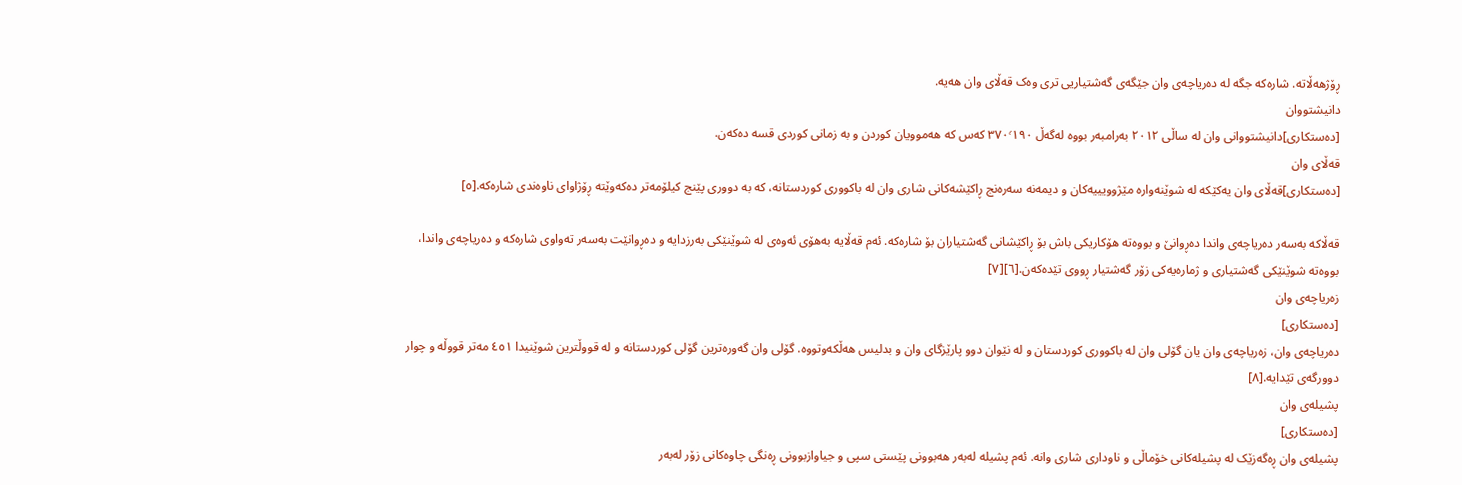ڕۆژھەڵاتە. شارەکە جگە لە دەریاچەی وان جێگەی گەشتیاریی تری وەک قەڵای وان ھەیە.
دانیشتووان
[دەستکاری]دانیشتووانی وان لە ساڵی ٢٠١٢ بەرامبەر بووە لەگەڵ ٣٧٠٬١٩٠ کەس کە ھەموویان کوردن و بە زمانی کوردی قسە دەکەن.
قەڵای وان
[دەستکاری]قەڵای وان یەکێکە لە شوێنەوارە مێژوویییەکان و دیمەنە سەرەنج ڕاکێشەکانی شاری وان لە باکووری کوردستانە، کە بە دووری پێنج کیلۆمەتر دەکەوێتە ڕۆژاوای ناوەندی شارەکە.[٥]

قەڵاکە بەسەر دەریاچەی واندا دەڕوانێ و بووەتە ھۆکاریکی باش بۆ ڕاکێشانی گەشتیاران بۆ شارەکە. ئەم قەڵایە بەھۆی ئەوەی لە شوێنێکی بەرزدایە و دەڕوانێت بەسەر تەواوی شارەکە و دەریاچەی واندا، بووەتە شوێنێکی گەشتیاری و ژمارەیەکی زۆر گەشتیار ڕووی تێدەکەن.[٦][٧]
زەریاچەی وان
[دەستکاری]
دەریاچەی وان، زەریاچەی وان یان گۆلی وان لە باکووری کوردستان و لە نێوان دوو پارێزگای وان و بدلیس ھەڵکەوتووە. گۆلی وان گەورەترین گۆلی کوردستانە و لە قووڵترین شوێنیدا ٤٥١ مەتر قووڵە و چوار دوورگەی تێدایە.[٨]
پشیلەی وان
[دەستکاری]
پشیلەی وان ڕەگەزێک لە پشیلەکانی خۆماڵی و ناوداری شاری وانە. ئەم پشیلە لەبەر ھەبوونی پێستی سپی و جیاوازبوونی ڕەنگی چاوەکانی زۆر لەبەر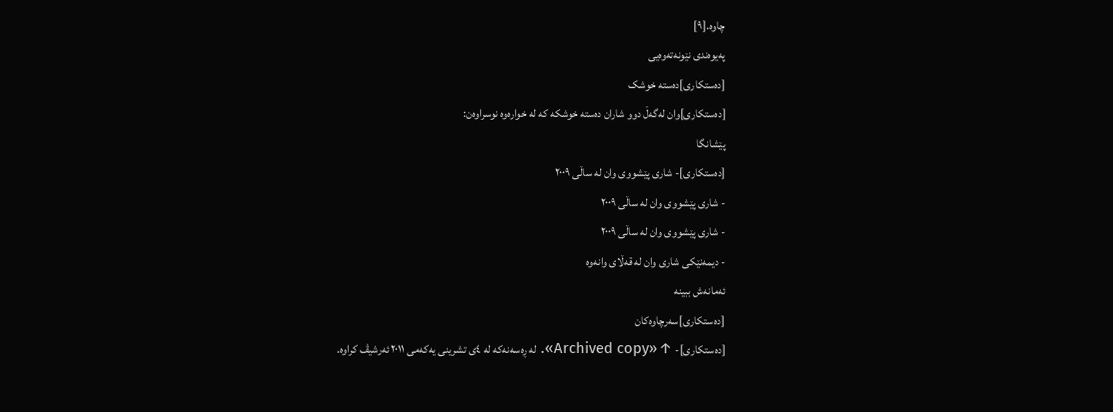چاوە.[٩]
پەیوەندی نێونەتەوەیی
[دەستکاری]دەستە خوشک
[دەستکاری]وان لەگەڵ دوو شاران دەستە خوشکە کە لە خوارەوە نوسراوەن:
پێشانگا
[دەستکاری]- شاری پێشووی وان لە ساڵی ٢٠٠٩
- شاری پێشووی وان لە ساڵی ٢٠٠٩
- شاری پێشووی وان لە ساڵی ٢٠٠٩
- دیمەنێکی شاری وان لە قەڵای وانەوە
ئەمانەش ببینە
[دەستکاری]سەرچاوەکان
[دەستکاری]- ↑ «Archived copy». لە ڕەسەنەکە لە ٤ی تشرینی یەکەمی ٢٠١١ ئەرشیڤ کراوە.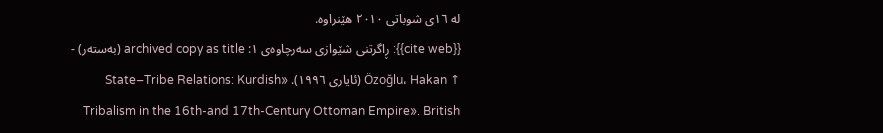لە ١٦ی شوباتی ٢٠١٠ ھێنراوە.
{{cite web}}: ڕاگرتنی شێوازی سەرچاوەی ١: archived copy as title (بەستەر) - ↑ Özoğlu، Hakan (ئایاری ١٩٩٦). «State–Tribe Relations: Kurdish Tribalism in the 16th-and 17th-Century Ottoman Empire». British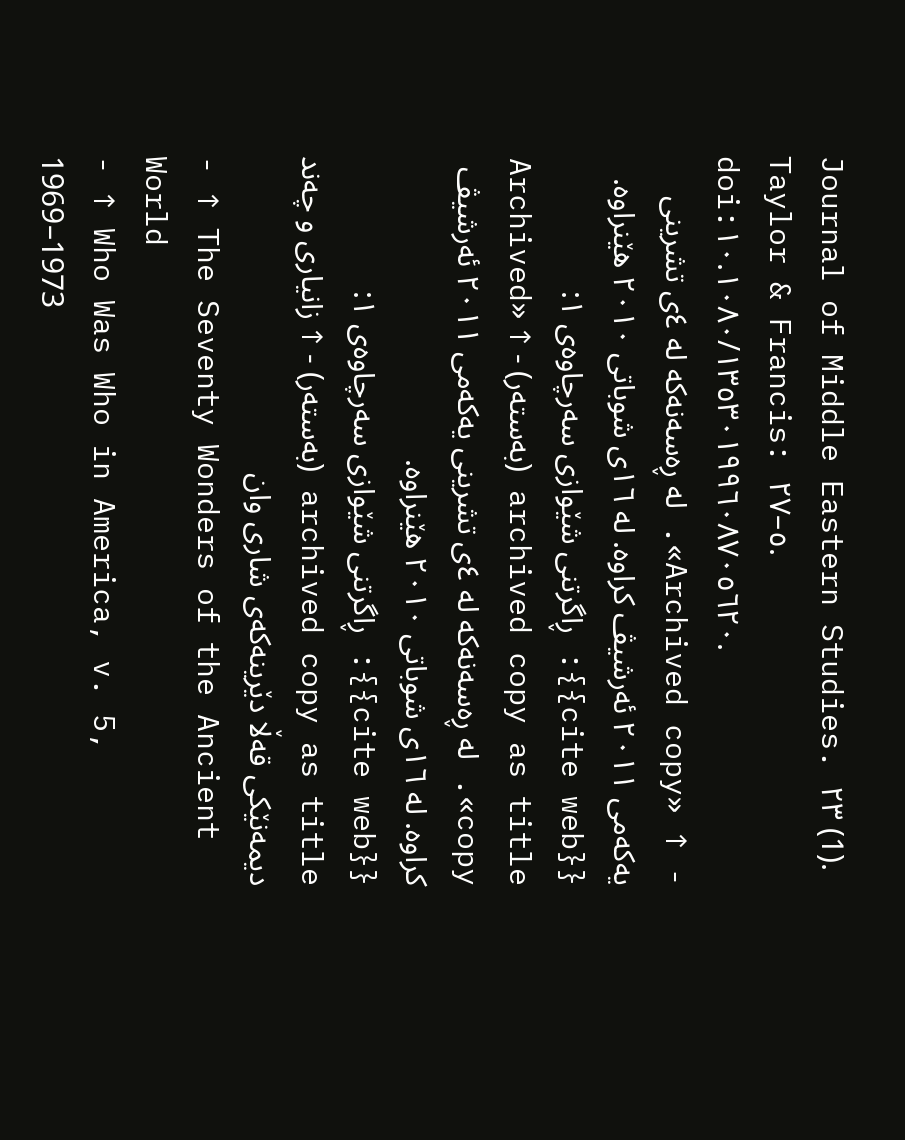Journal of Middle Eastern Studies. ٢٣ (1). Taylor & Francis: ٥–٢٧. doi:١٠.١٠٨٠/١٣٥٣٠١٩٩٦٠٨٧٠٥٦٢٠.
- ↑ «Archived copy». لە ڕەسەنەکە لە ٤ی تشرینی یەکەمی ٢٠١١ ئەرشیڤ کراوە. لە ١٦ی شوباتی ٢٠١٠ ھێنراوە.
{{cite web}}: ڕاگرتنی شێوازی سەرچاوەی ١: archived copy as title (بەستەر) - ↑ «Archived copy». لە ڕەسەنەکە لە ٤ی تشرینی یەکەمی ٢٠١١ ئەرشیڤ کراوە. لە ١٦ی شوباتی ٢٠١٠ ھێنراوە.
{{cite web}}: ڕاگرتنی شێوازی سەرچاوەی ١: archived copy as title (بەستەر) - ↑ زانیاری و چەند دیمەنێکی قەڵا دێرینەکەی شاری وان
- ↑ The Seventy Wonders of the Ancient World
- ↑ Who Was Who in America, v. 5, 1969–1973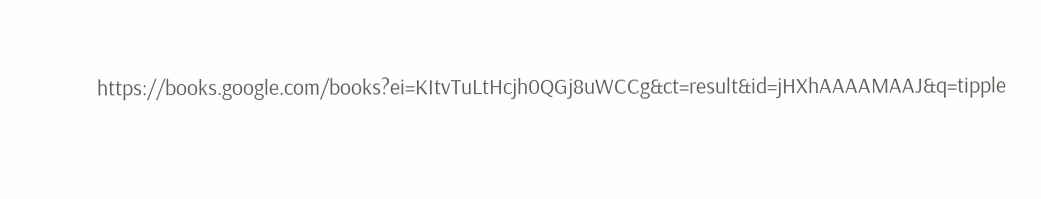https://books.google.com/books?ei=KItvTuLtHcjh0QGj8uWCCg&ct=result&id=jHXhAAAAMAAJ&q=tipple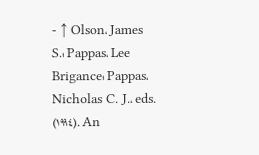- ↑ Olson، James S.؛ Pappas، Lee Brigance؛ Pappas، Nicholas C. J.، eds. (١٩٩٤). An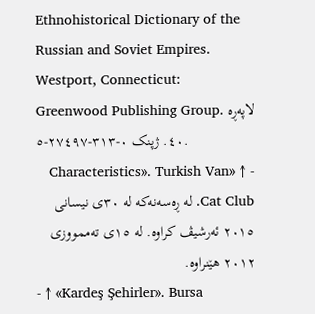Ethnohistorical Dictionary of the Russian and Soviet Empires. Westport, Connecticut: Greenwood Publishing Group. لاپەڕە ٤٠. ژپنک ٠-٣١٣-٢٧٤٩٧-٥.
- ↑ «Characteristics». Turkish Van Cat Club. لە ڕەسەنەکە لە ٣٠ی نیسانی ٢٠١٥ ئەرشیڤ کراوە. لە ١٥ی تەممووزی ٢٠١٢ ھێنراوە.
- ↑ «Kardeş Şehirler». Bursa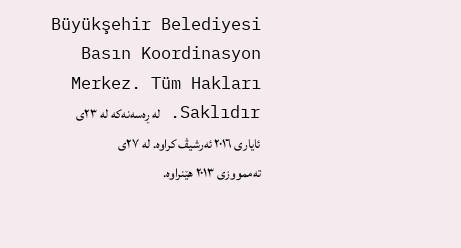Büyükşehir Belediyesi Basın Koordinasyon Merkez. Tüm Hakları Saklıdır. لە ڕەسەنەکە لە ٢٣ی ئایاری ٢٠١٦ ئەرشیڤ کراوە. لە ٢٧ی تەممووزی ٢٠١٣ ھێنراوە.